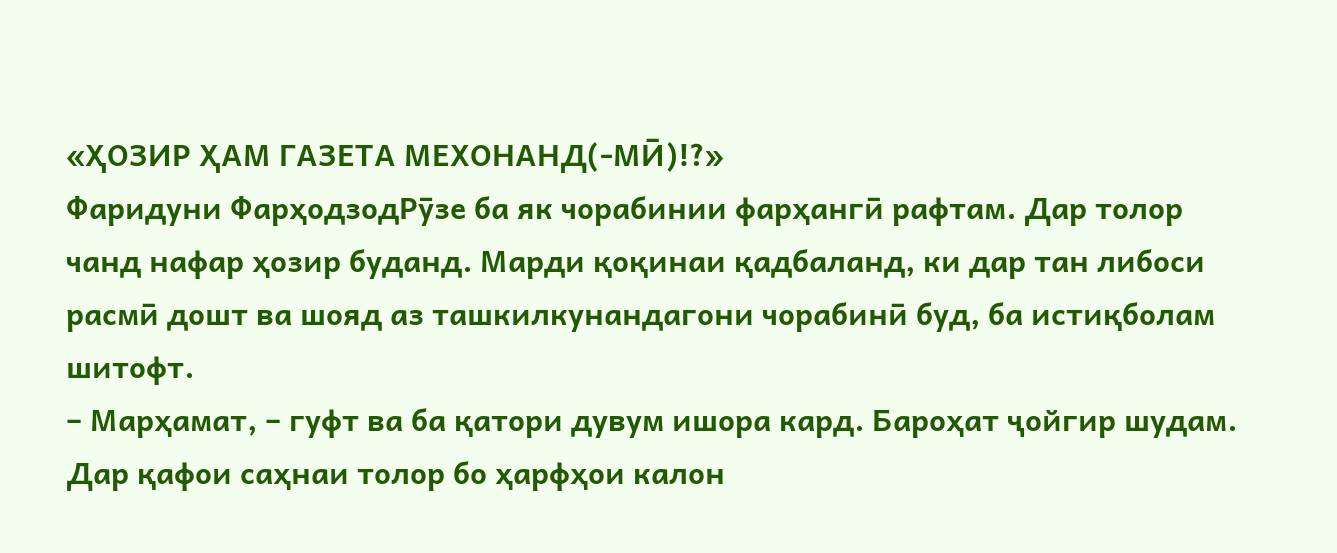«ҲОЗИР ҲАМ ГАЗЕТА МЕХОНАНД(-МӢ)!?»
Фаридуни ФарҳодзодРӯзе ба як чорабинии фарҳангӣ рафтам. Дар толор чанд нафар ҳозир буданд. Марди қоқинаи қадбаланд, ки дар тан либоси расмӣ дошт ва шояд аз ташкилкунандагони чорабинӣ буд, ба истиқболам шитофт.
– Марҳамат, – гуфт ва ба қатори дувум ишора кард. Бароҳат ҷойгир шудам. Дар қафои саҳнаи толор бо ҳарфҳои калон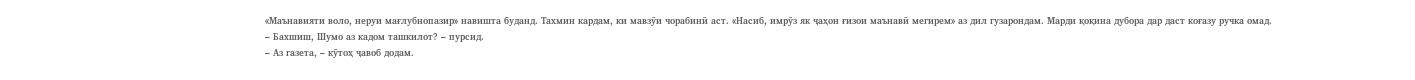«Маънавияти воло, неруи мағлубнопазир» навишта буданд. Тахмин кардам, ки мавзӯи чорабинӣ аст. «Насиб, имрӯз як ҷаҳон ғизои маънавӣ мегирем» аз дил гузарондам. Марди қоқина дубора дар даст коғазу ручка омад.
– Бахшиш, Шумо аз кадом ташкилот? – пурсид.
– Аз газета, – кӯтоҳ ҷавоб додам.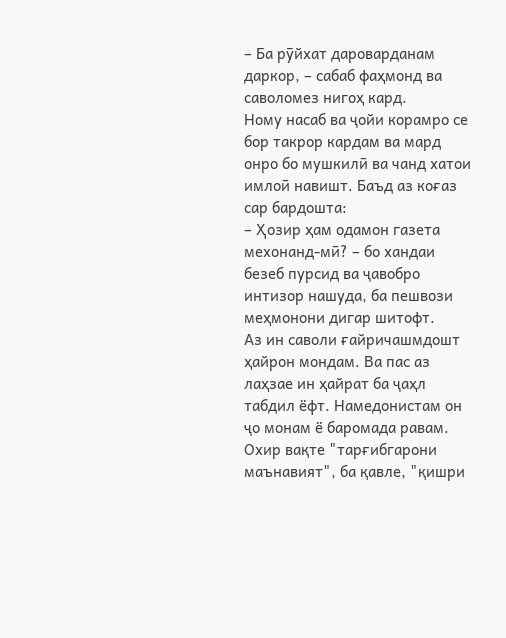– Ба рӯйхат дароварданам даркор, – сабаб фаҳмонд ва саволомез нигоҳ кард.
Ному насаб ва ҷойи корамро се бор такрор кардам ва мард онро бо мушкилӣ ва чанд хатои имлоӣ навишт. Баъд аз коғаз сар бардошта:
– Ҳозир ҳам одамон газета мехонанд-мӣ? – бо хандаи безеб пурсид ва ҷавобро интизор нашуда, ба пешвози меҳмонони дигар шитофт.
Аз ин саволи ғайричашмдошт ҳайрон мондам. Ва пас аз лаҳзае ин ҳайрат ба ҷаҳл табдил ёфт. Намедонистам он ҷо монам ё баромада равам. Охир вақте "тарғибгарони маънавият", ба қавле, "қишри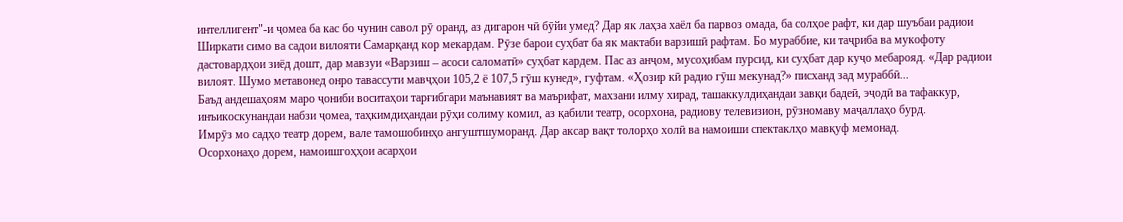интеллигент"-и ҷомеа ба кас бо чунин савол рӯ оранд, аз дигарон чӣ бӯйи умед? Дар як лаҳза хаёл ба парвоз омада, ба солҳое рафт, ки дар шуъбаи радиои Ширкати симо ва садои вилояти Самарқанд кор мекардам. Рӯзе барои суҳбат ба як мактаби варзишӣ рафтам. Бо мураббие, ки таҷриба ва мукофоту дастовардҳои зиёд дошт, дар мавзуи «Варзиш – асоси саломатӣ» суҳбат кардем. Пас аз анҷом, мусоҳибам пурсид, ки суҳбат дар куҷо мебарояд. «Дар радиои вилоят. Шумо метавонед онро тавассути мавҷҳои 105,2 ё 107,5 гӯш кунед», гуфтам. «Ҳозир кӣ радио гӯш мекунад?» писханд зад мураббӣ...
Баъд андешаҳоям маро ҷониби воситаҳои тарғибгари маънавият ва маърифат, махзани илму хирад, ташаккулдиҳандаи завқи бадеӣ, эҷодӣ ва тафаккур, инъикоскунандаи набзи ҷомеа, таҳкимдиҳандаи рӯҳи солиму комил, аз қабили театр, осорхона, радиову телевизион, рӯзномаву маҷаллаҳо бурд.
Имрӯз мо садҳо театр дорем, вале тамошобинҳо ангуштшуморанд. Дар аксар вақт толорҳо холӣ ва намоиши спектаклҳо мавқуф мемонад.
Осорхонаҳо дорем, намоишгоҳҳои асарҳои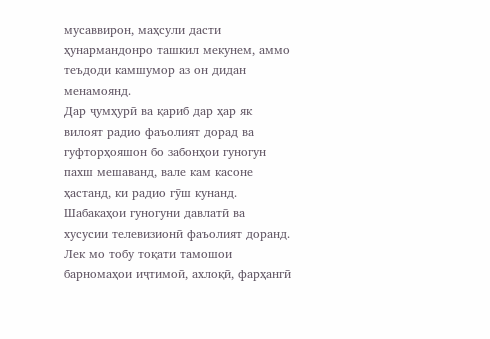мусаввирон, маҳсули дасти ҳунармандонро ташкил мекунем, аммо теъдоди камшумор аз он дидан менамоянд.
Дар ҷумҳурӣ ва қариб дар ҳар як вилоят радио фаъолият дорад ва гуфторҳояшон бо забонҳои гуногун пахш мешаванд, вале кам касоне ҳастанд, ки радио гӯш кунанд.
Шабакаҳои гуногуни давлатӣ ва хусусии телевизионӣ фаъолият доранд. Лек мо тобу тоқати тамошои барномаҳои иҷтимоӣ, ахлоқӣ, фарҳангӣ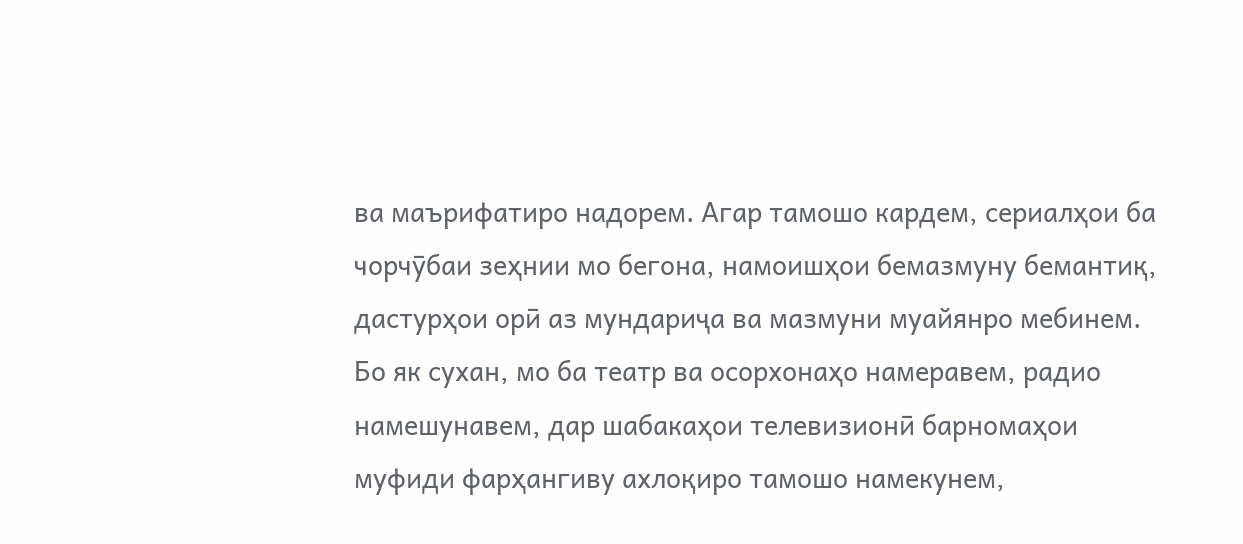ва маърифатиро надорем. Агар тамошо кардем, сериалҳои ба чорчӯбаи зеҳнии мо бегона, намоишҳои бемазмуну бемантиқ, дастурҳои орӣ аз мундариҷа ва мазмуни муайянро мебинем.
Бо як сухан, мо ба театр ва осорхонаҳо намеравем, радио намешунавем, дар шабакаҳои телевизионӣ барномаҳои муфиди фарҳангиву ахлоқиро тамошо намекунем,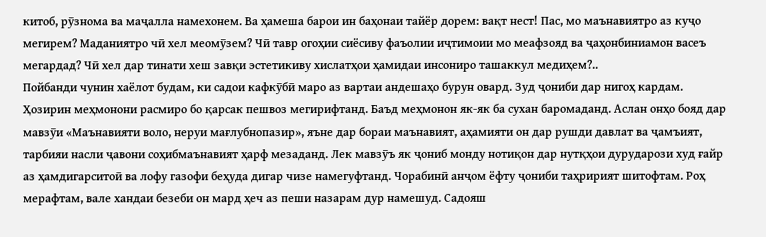китоб, рӯзнома ва маҷалла намехонем. Ва ҳамеша барои ин баҳонаи тайёр дорем: вақт нест! Пас, мо маънавиятро аз куҷо мегирем? Маданиятро чӣ хел меомӯзем? Чӣ тавр огоҳии сиёсиву фаъолии иҷтимоии мо меафзояд ва ҷаҳонбиниамон васеъ мегардад? Чӣ хел дар тинати хеш завқи эстетикиву хислатҳои ҳамидаи инсониро ташаккул медиҳем?..
Пойбанди чунин хаёлот будам, ки садои кафкӯбӣ маро аз вартаи андешаҳо бурун овард. Зуд ҷониби дар нигоҳ кардам. Ҳозирин меҳмонони расмиро бо қарсак пешвоз мегирифтанд. Баъд меҳмонон як-як ба сухан баромаданд. Аслан онҳо бояд дар мавзӯи «Маънавияти воло, неруи мағлубнопазир», яъне дар бораи маънавият, аҳамияти он дар рушди давлат ва ҷамъият, тарбияи насли ҷавони соҳибмаънавият ҳарф мезаданд. Лек мавзӯъ як ҷониб монду нотиқон дар нутқҳои дурударози худ ғайр аз ҳамдигарситоӣ ва лофу газофи беҳуда дигар чизе намегуфтанд. Чорабинӣ анҷом ёфту ҷониби таҳририят шитофтам. Роҳ мерафтам, вале хандаи безеби он мард ҳеч аз пеши назарам дур намешуд. Садояш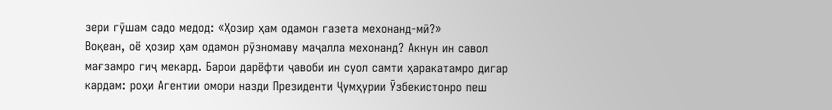зери гӯшам садо медод: «Ҳозир ҳам одамон газета мехонанд-мӣ?»
Воқеан, оё ҳозир ҳам одамон рӯзномаву маҷалла мехонанд? Акнун ин савол мағзамро гиҷ мекард. Барои дарёфти ҷавоби ин суол самти ҳаракатамро дигар кардам: роҳи Агентии омори назди Президенти Ҷумҳурии Ӯзбекистонро пеш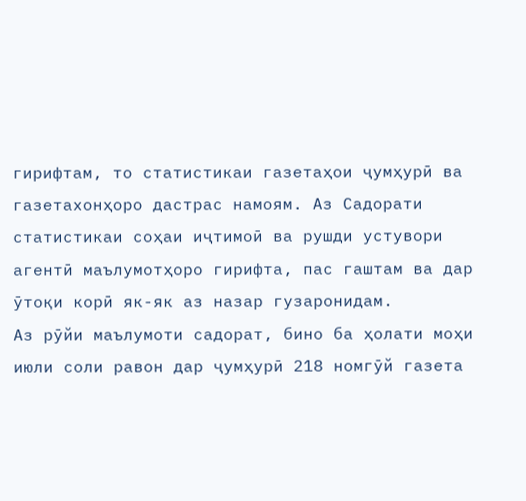гирифтам, то статистикаи газетаҳои ҷумҳурӣ ва газетахонҳоро дастрас намоям. Аз Садорати статистикаи соҳаи иҷтимоӣ ва рушди устувори агентӣ маълумотҳоро гирифта, пас гаштам ва дар ӯтоқи корӣ як-як аз назар гузаронидам.
Аз рӯйи маълумоти садорат, бино ба ҳолати моҳи июли соли равон дар ҷумҳурӣ 218 номгӯй газета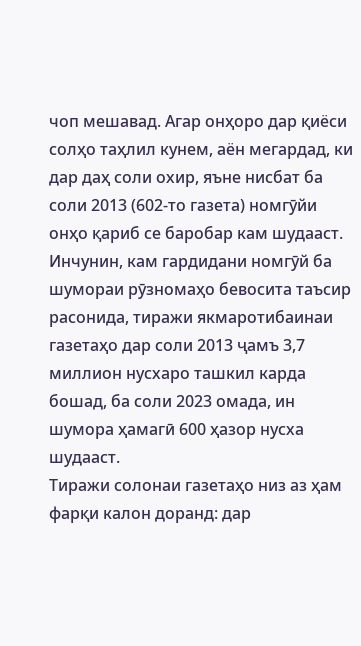чоп мешавад. Агар онҳоро дар қиёси солҳо таҳлил кунем, аён мегардад, ки дар даҳ соли охир, яъне нисбат ба соли 2013 (602-то газета) номгӯйи онҳо қариб се баробар кам шудааст.
Инчунин, кам гардидани номгӯй ба шумораи рӯзномаҳо бевосита таъсир расонида, тиражи якмаротибаинаи газетаҳо дар соли 2013 ҷамъ 3,7 миллион нусхаро ташкил карда бошад, ба соли 2023 омада, ин шумора ҳамагӣ 600 ҳазор нусха шудааст.
Тиражи солонаи газетаҳо низ аз ҳам фарқи калон доранд: дар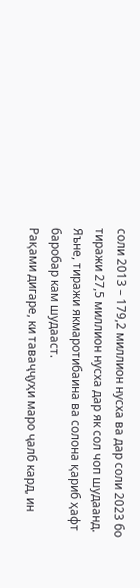соли 2013 – 179,2 миллион нусха ва дар соли 2023 бо тиражи 27,5 миллион нусха дар як сол чоп шудаанд. Яъне, тиражи якмаротибаина ва солона қариб ҳафт баробар кам шудааст.
Рақами дигаре, ки таваҷҷуҳи маро ҷалб кард, ин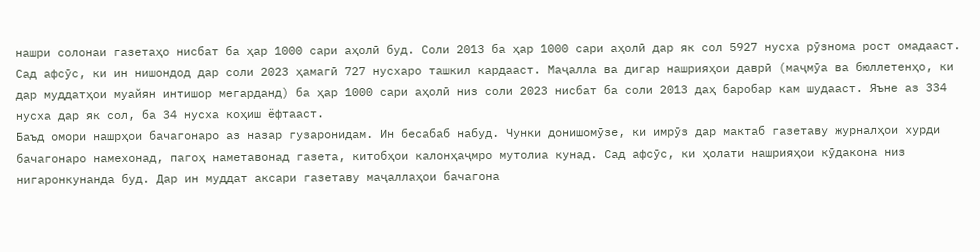нашри солонаи газетаҳо нисбат ба ҳар 1000 сари аҳолӣ буд. Соли 2013 ба ҳар 1000 сари аҳолӣ дар як сол 5927 нусха рӯзнома рост омадааст. Сад афсӯс, ки ин нишондод дар соли 2023 ҳамагӣ 727 нусхаро ташкил кардааст. Маҷалла ва дигар нашрияҳои даврӣ (маҷмӯа ва бюллетенҳо, ки дар муддатҳои муайян интишор мегарданд) ба ҳар 1000 сари аҳолӣ низ соли 2023 нисбат ба соли 2013 даҳ баробар кам шудааст. Яъне аз 334 нусха дар як сол, ба 34 нусха коҳиш ёфтааст.
Баъд омори нашрҳои бачагонаро аз назар гузаронидам. Ин бесабаб набуд. Чунки донишомӯзе, ки имрӯз дар мактаб газетаву журналҳои хурди бачагонаро намехонад, пагоҳ наметавонад газета, китобҳои калонҳаҷмро мутолиа кунад. Сад афсӯс, ки ҳолати нашрияҳои кӯдакона низ нигаронкунанда буд. Дар ин муддат аксари газетаву маҷаллаҳои бачагона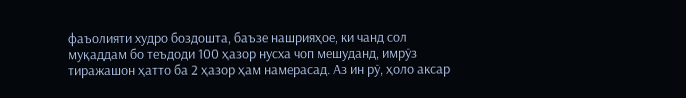фаъолияти худро боздошта, баъзе нашрияҳое, ки чанд сол муқаддам бо теъдоди 100 ҳазор нусха чоп мешуданд, имрӯз тиражашон ҳатто ба 2 ҳазор ҳам намерасад. Аз ин рӯ, ҳоло аксар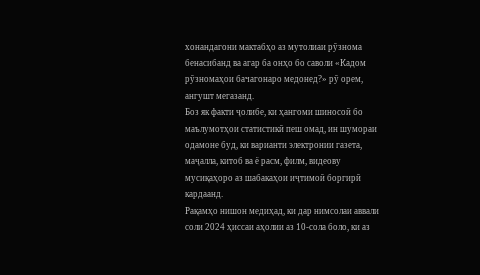хонандагони мактабҳо аз мутолиаи рӯзнома бенасибанд ва агар ба онҳо бо саволи «Кадом рӯзномаҳои бачагонаро медонед?» рӯ орем, ангушт мегазанд.
Боз як факти ҷолибе, ки ҳангоми шиносоӣ бо маълумотҳои статистикӣ пеш омад, ин шумораи одамоне буд, ки варианти электронии газета, маҷалла, китоб ва ё расм, филм, видеову мусиқаҳоро аз шабакаҳои иҷтимоӣ боргирӣ кардаанд.
Рақамҳо нишон медиҳад, ки дар нимсолаи аввали соли 2024 ҳиссаи аҳолии аз 10-сола боло, ки аз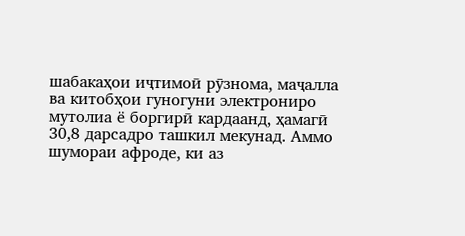шабакаҳои иҷтимоӣ рӯзнома, маҷалла ва китобҳои гуногуни электрониро мутолиа ё боргирӣ кардаанд, ҳамагӣ 30,8 дарсадро ташкил мекунад. Аммо шумораи афроде, ки аз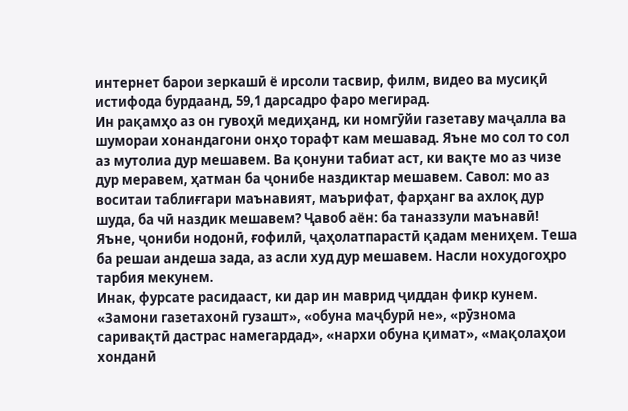интернет барои зеркашӣ ё ирсоли тасвир, филм, видео ва мусиқӣ истифода бурдаанд, 59,1 дарсадро фаро мегирад.
Ин рақамҳо аз он гувоҳӣ медиҳанд, ки номгӯйи газетаву маҷалла ва шумораи хонандагони онҳо торафт кам мешавад. Яъне мо сол то сол аз мутолиа дур мешавем. Ва қонуни табиат аст, ки вақте мо аз чизе дур меравем, ҳатман ба ҷонибе наздиктар мешавем. Савол: мо аз воситаи таблиғгари маънавият, маърифат, фарҳанг ва ахлоқ дур шуда, ба чӣ наздик мешавем? Ҷавоб аён: ба таназзули маънавӣ! Яъне, ҷониби нодонӣ, ғофилӣ, ҷаҳолатпарастӣ қадам мениҳем. Теша ба решаи андеша зада, аз асли худ дур мешавем. Насли нохудогоҳро тарбия мекунем.
Инак, фурсате расидааст, ки дар ин маврид ҷиддан фикр кунем. «Замони газетахонӣ гузашт», «обуна маҷбурӣ не», «рӯзнома саривақтӣ дастрас намегардад», «нархи обуна қимат», «мақолаҳои хонданӣ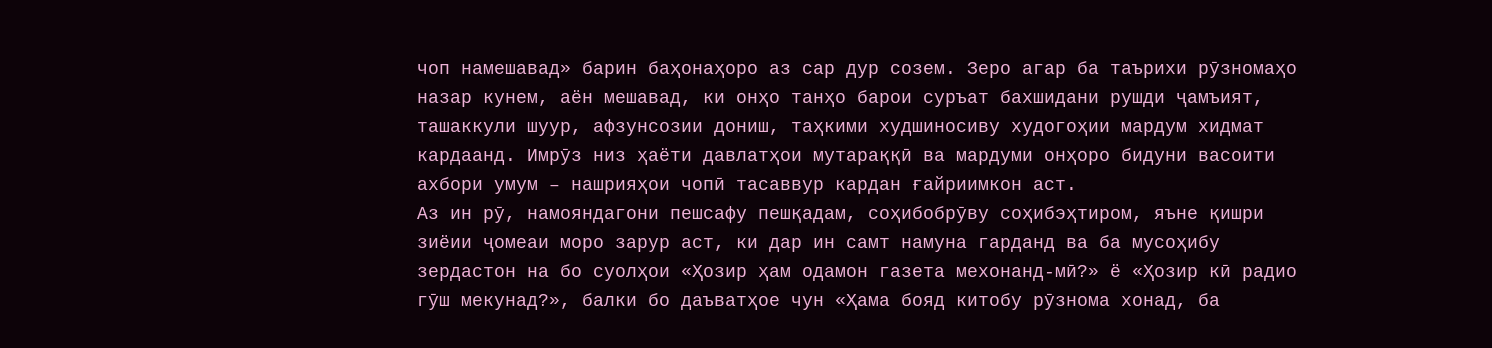чоп намешавад» барин баҳонаҳоро аз сар дур созем. Зеро агар ба таърихи рӯзномаҳо назар кунем, аён мешавад, ки онҳо танҳо барои суръат бахшидани рушди ҷамъият, ташаккули шуур, афзунсозии дониш, таҳкими худшиносиву худогоҳии мардум хидмат кардаанд. Имрӯз низ ҳаёти давлатҳои мутараққӣ ва мардуми онҳоро бидуни васоити ахбори умум – нашрияҳои чопӣ тасаввур кардан ғайриимкон аст.
Аз ин рӯ, намояндагони пешсафу пешқадам, соҳибобрӯву соҳибэҳтиром, яъне қишри зиёии ҷомеаи моро зарур аст, ки дар ин самт намуна гарданд ва ба мусоҳибу зердастон на бо суолҳои «Ҳозир ҳам одамон газета мехонанд-мӣ?» ё «Ҳозир кӣ радио гӯш мекунад?», балки бо даъватҳое чун «Ҳама бояд китобу рӯзнома хонад, ба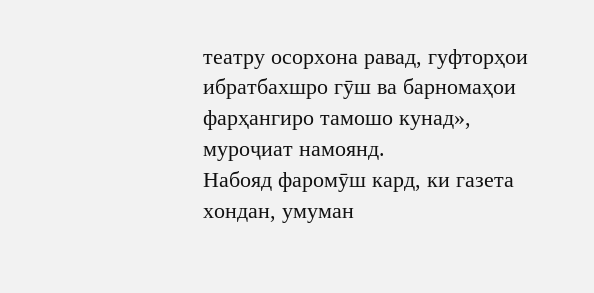театру осорхона равад, гуфторҳои ибратбахшро гӯш ва барномаҳои фарҳангиро тамошо кунад», муроҷиат намоянд.
Набояд фаромӯш кард, ки газета хондан, умуман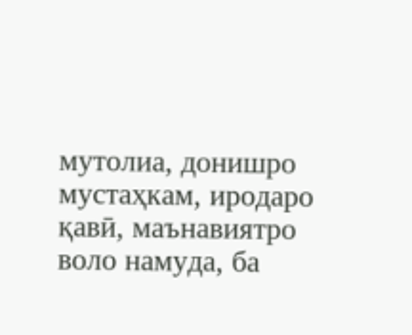мутолиа, донишро мустаҳкам, иродаро қавӣ, маънавиятро воло намуда, ба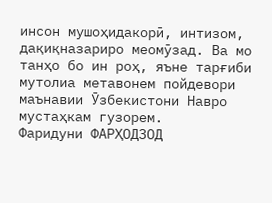инсон мушоҳидакорӣ, интизом, дақиқназариро меомӯзад. Ва мо танҳо бо ин роҳ, яъне тарғиби мутолиа метавонем пойдевори маънавии Ӯзбекистони Навро мустаҳкам гузорем.
Фаридуни ФАРҲОДЗОД